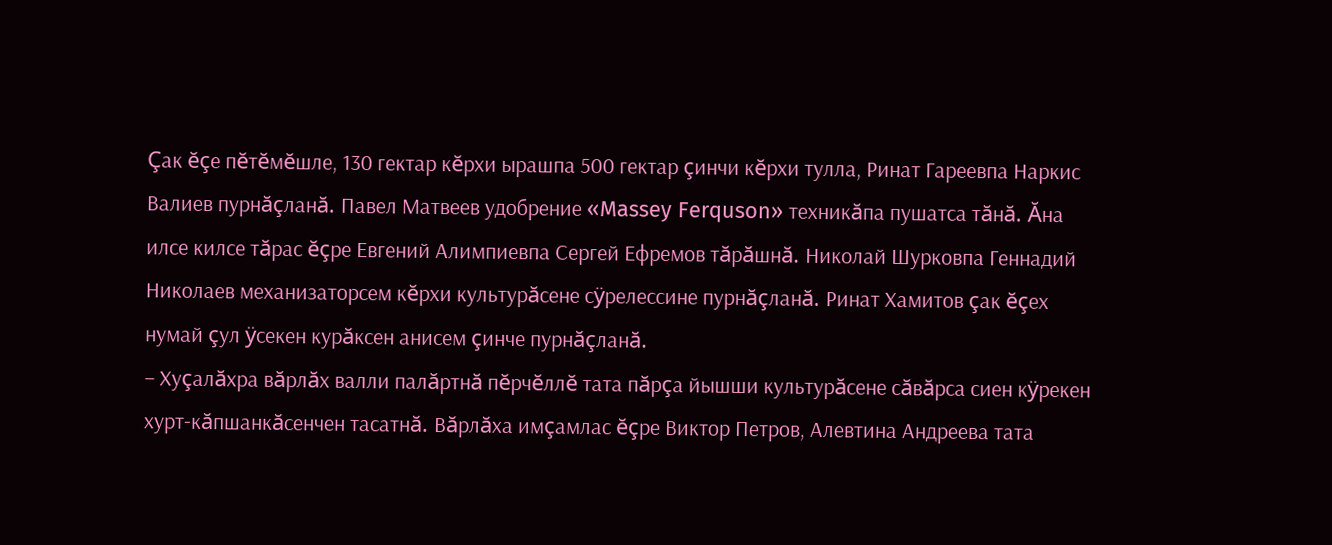Çак ĕçе пĕтĕмĕшле, 130 гектар кĕрхи ырашпа 500 гектар çинчи кĕрхи тулла, Ринат Гареевпа Наркис Валиев пурнăçланă. Павел Матвеев удобрение «Massey Ferquson» техникăпа пушатса тăнă. Ăна илсе килсе тăрас ĕçре Евгений Алимпиевпа Сергей Ефремов тăрăшнă. Николай Шурковпа Геннадий Николаев механизаторсем кĕрхи культурăсене сÿрелессине пурнăçланă. Ринат Хамитов çак ĕçех нумай çул ÿсекен курăксен анисем çинче пурнăçланă.
– Хуçалăхра вăрлăх валли палăртнă пĕрчĕллĕ тата пăрçа йышши культурăсене сăвăрса сиен кÿрекен хурт-кăпшанкăсенчен тасатнă. Вăрлăха имçамлас ĕçре Виктор Петров, Алевтина Андреева тата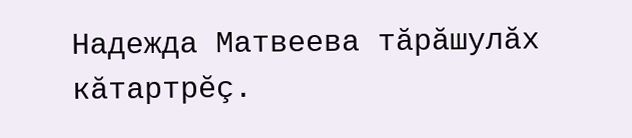Надежда Матвеева тăрăшулăх кăтартрӗç.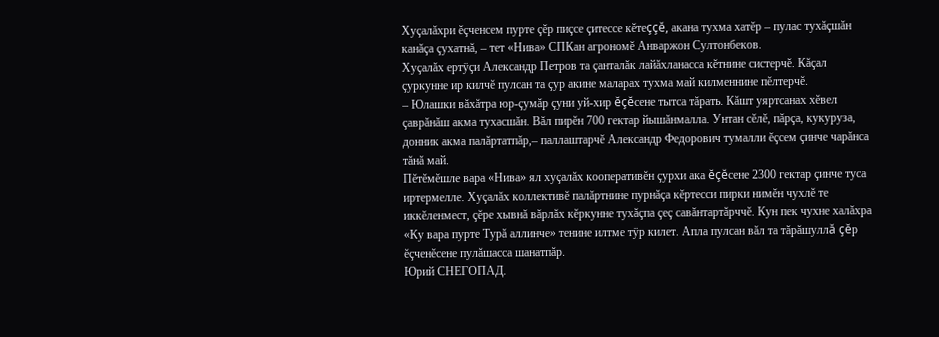Хуçалăхри ĕçченсем пурте çĕр пиçсе çитессе кĕтеççĕ, акана тухма хатĕр – пулас тухăçшăн канăçа çухатнă, – тет «Нива» СПКан агрономĕ Анваржон Султонбеков.
Хуçалăх ертÿçи Александр Петров та çанталăк лайăхланасса кĕтнине систерчĕ. Кăçал çуркунне ир килчĕ пулсан та çур акине маларах тухма май килменнине пĕлтерчĕ.
– Юлашки вăхăтра юр-çумăр çуни уй-хир ĕçĕсене тытса тăрать. Кăшт уяртсанах хĕвел çаврăнăш акма тухасшăн. Вăл пирĕн 700 гектар йышăнмалла. Унтан сĕлĕ, пăрçа, кукуруза, донник акма палăртатпăр,– паллаштарчĕ Александр Федорович тумалли ĕçсем çинче чарăнса тăнă май.
Пĕтĕмĕшле вара «Нива» ял хуçалăх кооперативĕн çурхи ака ĕçĕсене 2300 гектар çинче туса иртермелле. Хуçалăх коллективĕ палăртнине пурнăçа кĕртесси пирки нимĕн чухлĕ те иккĕленмест, çĕре хывнă вăрлăх кĕркунне тухăçпа çеç савăнтартăрччĕ. Кун пек чухне халăхра «Ку вара пурте Турă аллинче» тенине илтме тÿр килет. Апла пулсан вăл та тăрăшуллă çĕр ĕçченĕсене пулăшасса шанатпăр.
Юрий СНЕГОПАД.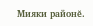Мияки районĕ.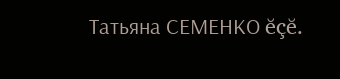Татьяна СЕМЕНКО ĕçĕ.